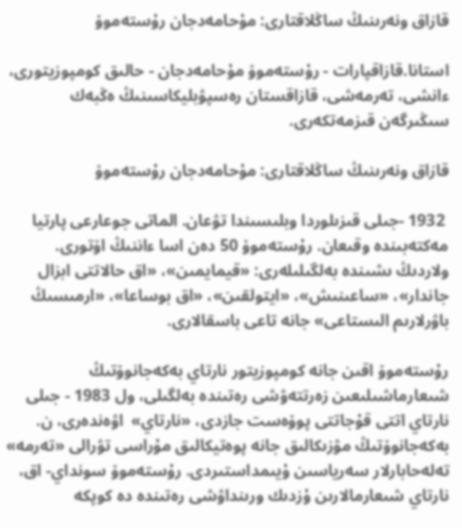قازاق ونەرىنىڭ ساڭلاقتارى: مۇحامەدجان رۇستەموۆ

استانا.قازاقپارات - رۇستەموۆ مۇحامەدجان - حالىق كومپوزيتورى، ءانشى، تەرمەشى، قازاقستان رەسپۋبليكاسىنىڭ ەڭبەك سىڭىرگەن قىزمەتكەرى.

قازاق ونەرىنىڭ ساڭلاقتارى: مۇحامەدجان رۇستەموۆ

 1932 -جىلى قىزىلوردا وبلىسىندا تۋعان. الماتى جوعارعى پارتيا مەكتەبىندە وقىعان. رۇستەموۆ 50 دەن اسا ءاننىڭ اۆتورى. ولاردىڭ ىشىندە بەلگىلىلەرى: «قيمايمىن»، «اق حالاتتى ابزال جاندار»، «ساعىنىش»، «ايتولقىن»، «اق بوساعا»، «ارمىسىڭ باۋرلارىم الىستاعى» جانە تاعى باسقالارى.

رۇستەموۆ اقىن جانە كومپوزيتور نارتاي بەكەجانوۆتىڭ شىعارماشىلىعىن زەرتتەۋشى رەتىندە بەلگىلى، ول 1983 - جىلى نارتاي اتتى قۇجاتتى پوۆەست جازدى، «نارتاي»  اۋەندەرى، ن. بەكەجانوۆتىڭ مۋزىكالىق جانە پوەتيكالىق مۇراسى تۋرالى «تەرمە» تەلەحابارلار سەرياسىن ۇيىمداستىردى. رۇستەموۆ سونداي- اق، نارتاي شىعارمالارىن ۇزدىك ورىنداۋشى رەتىندە دە كوپكە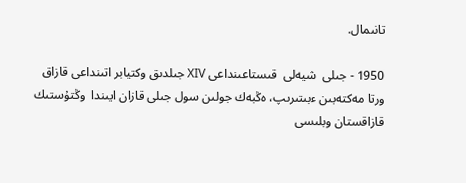تانىمال.

1950 - جىلى  شيەلى  قىستاعىنداعى XIV جىلدىق وكتيابر اتىنداعى قازاق ورتا مەكتەبىن ءبىتىرىپ، ەڭبەك جولىن سول جىلى قازان ايىندا  وڭتۇستىك قازاقستان وبلىسى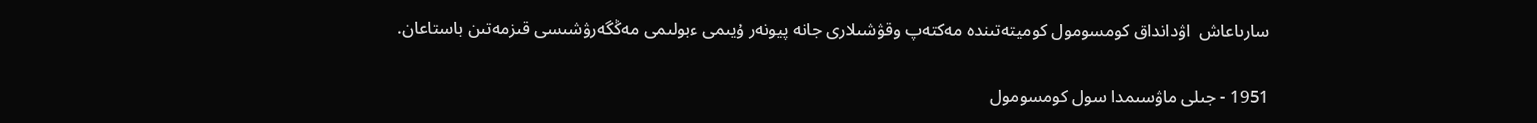سارىاعاش  اۋدانداق كومسومول كوميتەتىندە مەكتەپ وقۋشىلارى جانە پيونەر ۇيىمى ءبولىمى مەڭگەرۋشىسى قىزمەتىن باستاعان.

1951 - جىلى ماۋسىمدا سول كومسومول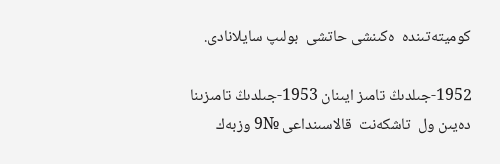كوميتەتىندە  ەكىنشى حاتشى  بولىپ سايلانادى.

1952-جىلدىڭ تامىز ايىنان 1953-جىلدىڭ تامىزىنا دەيىن ول  تاشكەنت  قالاسىنداعى №9 وزبەك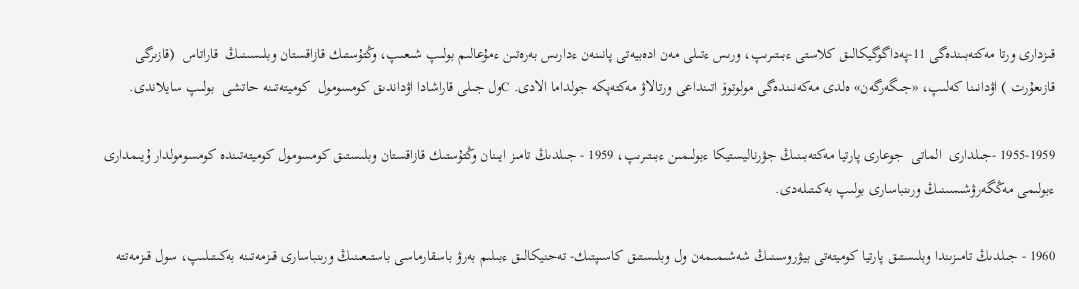قىزدارى ورتا مەكتەبىندەگى 11-پەداگوگيكالىق كلاستى ءبىتىرىپ، ورىس ءتىلى مەن ادەبيەتى پانىنەن ءدارىس بەرەتىن ءمۇعالىم بولىپ شىعىپ، وڭتۇستىك قازاقستان وبلىسىنىڭ  قاراتاس  (قازىرگى  قازىعۇرت ) اۋدانىنا كەلىپ، «جىگەرگەن» ەلدى مەكەنىندەگى مولوتوۆ اتىنداعى ورتالاۋ مەكتەپكە جولداما الادى. Cول جىلى قاراشادا اۋداندىق كومسومول  كوميتەتىنە حاتشى  بولىپ سايلاندى.

1955-1959 -جىلدارى  الماتى  جوعارى پارتيا مەكتەبىنىڭ جۋرناليستيكا ءبولىمىن ءبىتىرىپ، 1959 - جىلدىڭ تامىز ايىنان وڭتۇستىك قازاقستان وبلىستىق كومسومول كوميتەتىندە كومسومولدار ۇيىمدارى ءبولىمى مەڭگەرۋشىسىنىڭ ورىنباسارى بولىپ بەكىتىلەدى.

1960 - جىلدىڭ تامىزىندا وبلىستىق پارتيا كوميتەتى بيۋروسىنىڭ شەشىمىمەن ول وبلىستىق كاسىپتىك- تەحنيكالىق ءبىلىم بەرۋ باسقارماسى باستىعىنىڭ ورىنباسارى قىزمەتىنە بەكىتىلىپ، سول قىزمەتتە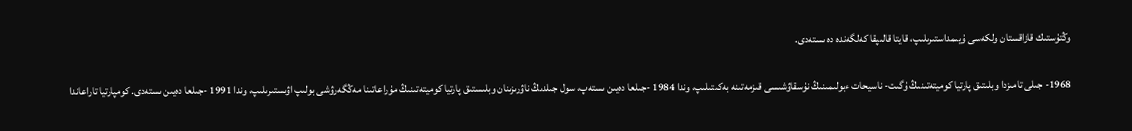وڭتۇستىك قازاقستان ولكەسى ۇيىمداستىرىلىپ، قايتا قالىپقا كەلگەندە دە ىستەدى.

1968- جىلى تامىزدا وبلىتىق پارتيا كوميتەتىنىڭ ۇگىت- ناسيحات ءبولىمىنىڭ نۇسقاۋشىسى قىزمەتىنە بەكىتىلىپ، وندا 1984 -جىلعا دەيىن ىستەپ، سول جىلدىڭ ناۋرىزىنان وبلىستىق پارتيا كوميتەتىنىڭ مۇراعاتىنا مەڭگەرۋشى بولىپ اۋىستىرىلىپ، وندا 1991 -جىلعا دەيىن ىستەدى. كومپارتيا تاراعاندا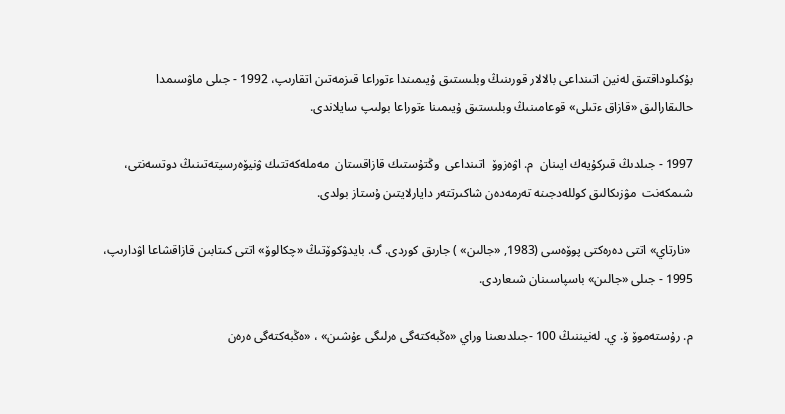بۇكىلوداقتىق لەنين اتىنداعى بالالار قورىنىڭ وبلىستىق ۇيىمىندا ءتوراعا قىزمەتىن اتقارىپ، 1992 - جىلى ماۋسىمدا حالىقارالىق «قازاق ءتىلى» قوعامىنىڭ وبلىستىق ۇيىمىنا ءتوراعا بولىپ سايلاندى.

1997 - جىلدىڭ قىركۇيەك ايىنان  م. اۋەزوۆ  اتىنداعى  وڭتۇستىك قازاقستان  مەملەكەتتىك ۋنيۆەرسيتەتىنىڭ دوتسەنتى،   شىمكەنت  مۋزىكالىق كوللەدجىنە تەرمەدەن شاكىرتتەر دايارلايتىن ۇستاز بولدى.

 «نارتاي» اتتى دەرەكتى پوۆەسى (1983, «جالىن» ) جارىق كوردى. گ. بايدۋكوۆتىڭ «چكالوۆ» اتتى كىتابىن قازاقشاعا اۋدارىپ، 1995 - جىلى «جالىن» باسپاسىنان شىعاردى.

م. رۇستەموۆ ۆ. ي. لەنيننىڭ 100 -جىلدىعىنا وراي «ەڭبەكتەگى ەرلىگى ءۇشىن» ، «ەڭبەكتەگى ەرەن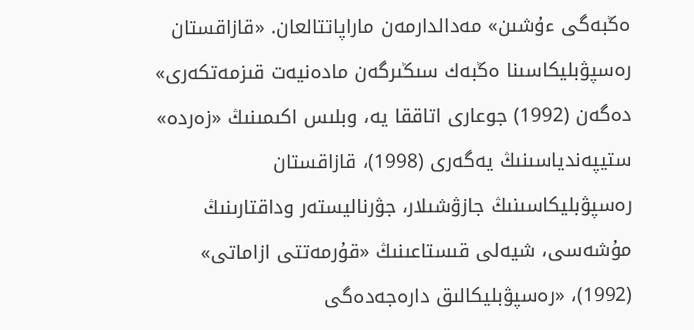ەڭبەگى ءۇشىن» مەدالدارمەن ماراپاتتالعان. «قازاقستان رەسپۋبليكاسىنا ەڭبەك سىڭىرگەن مادەنيەت قىزمەتكەرى» دەگەن (1992) جوعارى اتاققا يە، وبلىس اكىمىنىڭ «زەردە» ستيپەندياسىنىڭ يەگەرى (1998)، قازاقستان رەسپۋبليكاسىنىڭ جازۋشىلار، جۋرناليستەر وداقتارىنىڭ مۇشەسى، شيەلى قىستاعىنىڭ «قۇرمەتتى ازاماتى» (1992)، «رەسپۋبليكالىق دارەجەدەگى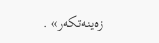زەينەتكەر» .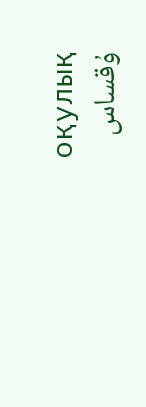оқулық
ۇقساس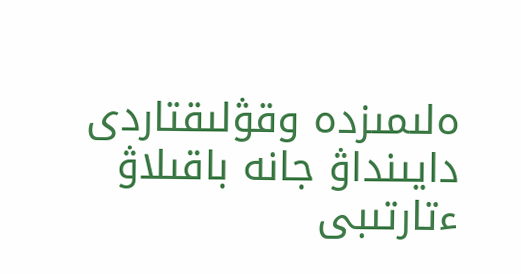ەلىمىزدە وقۋلىقتاردى دايىنداۋ جانە باقىلاۋ ءتارتىبى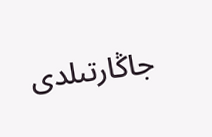جاڭارتىلدى